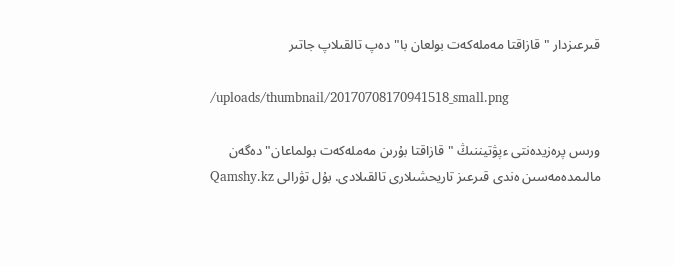قىرعىزدار "قازاقتا مەملەكەت بولعان با" دەپ تالقىلاپ جاتىر

/uploads/thumbnail/20170708170941518_small.png

ورىس پرەزيدەنتى ءپۋتيننىڭ "قازاقتا بۇرىن مەملەكەت بولماعان" دەگەن مالىمدەمەسىن ەندى قىرعىز تاريحشىلارى تالقىلادى. بۇل تۋرالى Qamshy.kz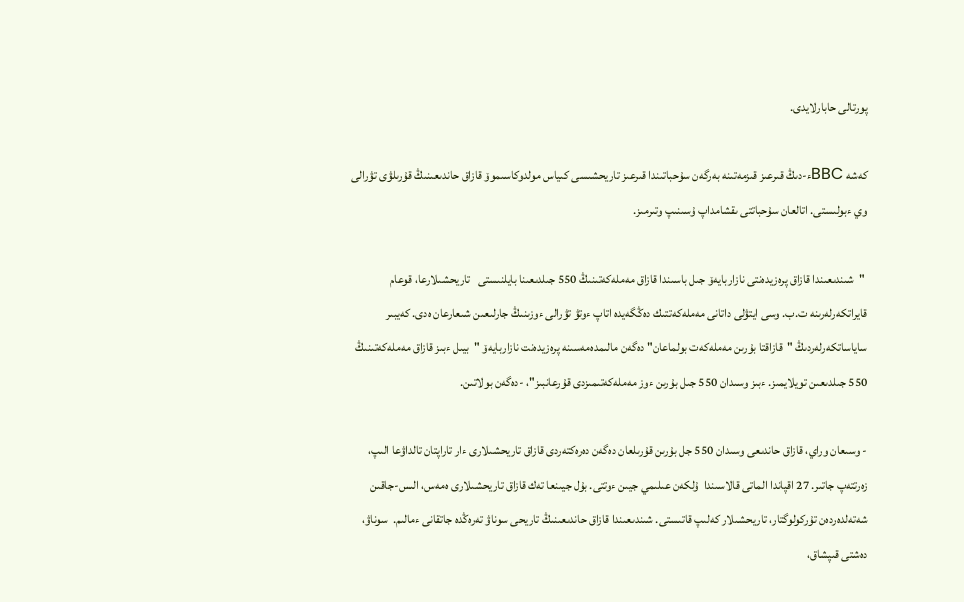پورتالى حابارلايدى.

كەشە BBCء-دىڭ قىرعىز قىزمەتىنە بەرگەن سۇحباتىندا قىرعىز تاريحشىسى كىياس مولدوكاسىموۆ قازاق حاندىعىنىڭ قۇرىلۋى تۋرالى وي ءبولىستى. اتالعان سۇحباتتى ىقشامداپ ۇسىنىپ وتىرمىز.

 "شىندىعىندا قازاق پرەزيدەنتى نازاربايەۆ جىل باسىندا قازاق مەملەكەتىنىڭ 550 جىلدىعىنا بايلنىستى   تاريحشىلارعا، قوعام قايراتكەرلەرىنە ت.ب. وسى ايتۋلى داتانى مەملەكەتتىك دەڭگەيدە اتاپ ءوتۋ تۋرالى ءوزىنىڭ جارلىعىن شىعارعان ەدى. كەيبىر ساياساتكەرلەردىڭ "قازاقتا بۇرىن مەملەكەت بولماعان" دەگەن مالىمدەمەسىنە پرەزيدەنت نازاربايەۆ "بيىل ءبىز قازاق مەملەكەتىنىڭ  550 جىلدىعىن تويلايمىز. ءبىز وسىدان 550 جىل بۇرىن ءوز مەملەكەتىمىزدى قۇرعانبىز"، -دەگەن بولاتىن.

- وسىعان وراي، قازاق حاندىعى وسىدان 550 جل بۇرىن قۇرىلعان دەگەن دەرەكتەردى قازاق تاريحشىلارى ءار تاراپتان تالداۋعا الىپ، زەرتتەپ جاتىر. 27 اقپاندا الماتى قالاسىندا  ۇلكەن عىلىمي جيىن ءوتتى. بۇل جيىنعا تەك قازاق تاريحشىلارى ەمەس، الىس-جاقىن شەتەلدەردەن تۇركولوگتار، تاريحشىلار كەلىپ قاتىستى. شىندىعىندا قازاق حاندىعىنىڭ تاريحى سوناۋ تەرەڭدە جاتقانى ءمالىم.  سوناۋ، دەشتى قىپشاق،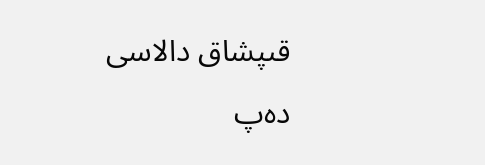قىپشاق دالاسى دەپ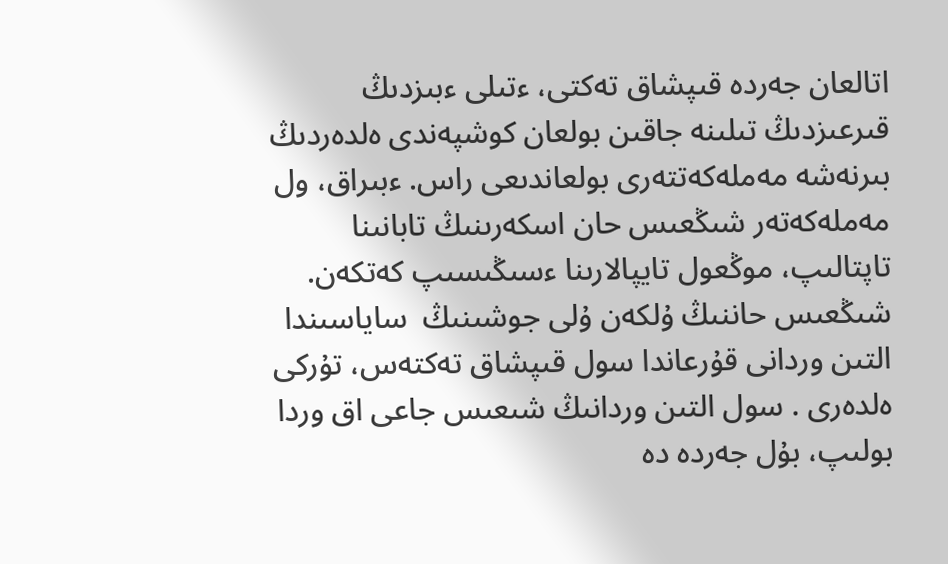اتالعان جەردە قىپشاق تەكتى، ءتىلى ءبىزدىڭ قىرعىزدىڭ تىلىنە جاقىن بولعان كوشپەندى ەلدەردىڭ بىرنەشە مەملەكەتتەرى بولعاندىعى راس. ءبىراق، ول مەملەكەتەر شىڭعىس حان اسكەرىنىڭ تابانىنا تاپتالىپ، موڭعول تايپالارىنا ءسىڭىسىپ كەتكەن. شىڭعىس حاننىڭ ۇلكەن ۇلى جوشىنىڭ  ساياسىندا التىن وردانى قۇرعاندا سول قىپشاق تەكتەس، تۇركى ەلدەرى . سول التىن وردانىڭ شىعىس جاعى اق وردا بولىپ، بۇل جەردە دە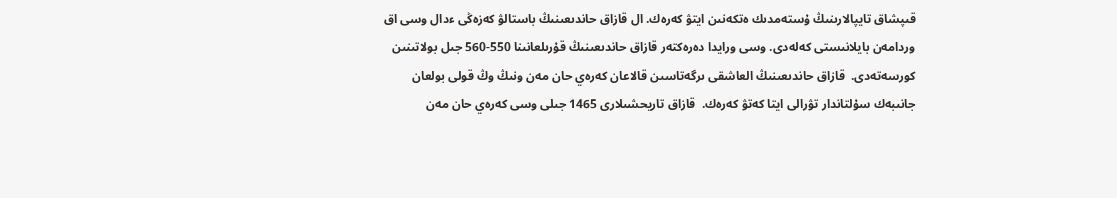قىپشاق تايپالارىنىڭ ۇستەمدىك ەتكەنىن ايتۋ كەرەك. ال قازاق حاندىعىنىڭ باستالۋ كەزەڭى ءدال وسى اق وردامەن بايلانىستى كەلەدى. وسى ورايدا دەرەكتەر قازاق حاندىعىنىڭ قۇرىلعانىنا 550-560 جىل بولاتىنىن كورسەتەدى.  قازاق حاندىعىنىڭ العاشقى ىرگەتاسىن قالاعان كەرەي حان مەن ونىڭ وڭ قولى بولعان جانىبەك سۇلتاندار تۋرالى ايتا كەتۋ كەرەك.  قازاق تاريحشىلارى 1465 جىلى وسى كەرەي حان مەن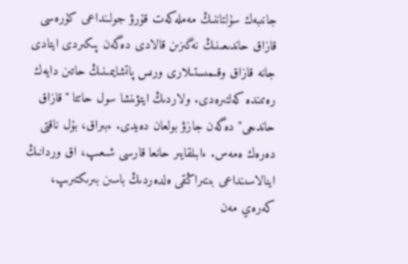جانىبەك سۇلتاننىڭ مەملەكەت قۇرۋ جولىنداعى كۇرەسى قازاق حاندىعىنىڭ نەگىزىن قالادى دەگەن پىكىردى ايتادى جانە قازاق وقىمىستىلارى ورىس پاتشايىمىنىڭ حاتىن دايەك رەتىندە كەلتىرەدى. ولاردىڭ ايتۋىنشا سول حاتتا "قازاق حاندىعى" دەگەن جازۋ بولعان دەيدى. ءبىراق، بۇل ناقتى دەرەك ەمەس. ءابىلقايىر حانعا قارسى شىعىپ، اق وردانىڭ اينالاسىنداعى بىتىراڭقى ەلدەردىڭ باسىن بىرىكتىرىپ، كەرەي مەن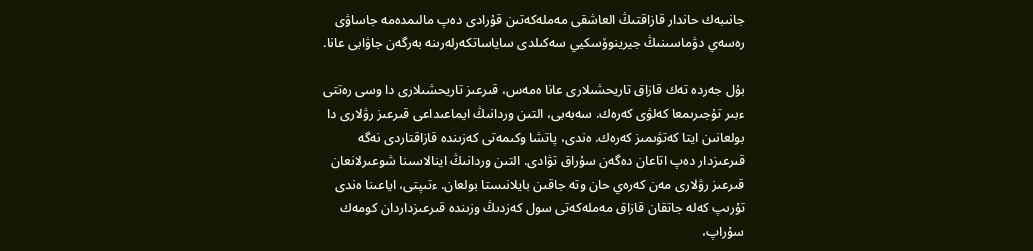جانىبەك حاندار قازاقتىڭ العاشقى مەملەكەتىن قۇرادى دەپ مالىمدەمە جاساۋى رەسەي دۋماسىنىڭ جيرينوۆسكيي سەكىلدى ساياساتكەرلەرىنە بەرگەن جاۋابى عانا.

بۇل جەردە تەك قازاق تاريحشىلارى عانا ەمەس، قىرعىز تاريحشىلارى دا وسى رەتتى ءبىر تۇجىرىمعا كەلۋى كەرەك. سەبەبى، التىن وردانىڭ ايماعىداعى قىرعىز رۋلارى دا بولعانىن ايتا كەتۋىمىز كەرەك. ەندى، پاتشا وكىمەتى كەزىندە قازاقتاردى نەگە قىرعىزدار دەپ اتاعان دەگەن سۇراق تۋادى. التىن وردانىڭ اينالاسىنا شوعىرلانعان قىرعىز رۋلارى مەن كەرەي حان وتە جاقىن بايلانىستا بولعان. ءتىپتى، اياعىنا ەندى تۇرىپ كەلە جاتقان قازاق مەملەكەتى سول كەزدىڭ وزىندە قىرعىزداردان كومەك سۇراپ،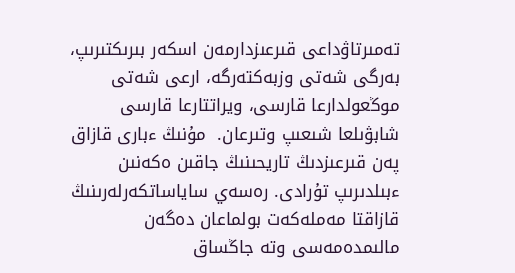تەمىرتاۋداعى قىرعىزدارمەن اسكەر بىرىكتىرىپ،  بەرگى شەتى وزبەكتەرگە، ارعى شەتى موڭعولدارعا قارسى، ويراتتارعا قارسى شابۋىلعا شىعىپ وتىرعان.  مۇنىڭ ءبارى قازاق پەن قىرعىزدىڭ تاريحىنىڭ جاقىن ەكەنىن ءبىلدىرىپ تۇرادى. رەسەي ساياساتكەرلەرىنىڭ قازاقتا مەملەكەت بولماعان دەگەن مالىمدەمەسى وتە جاڭساق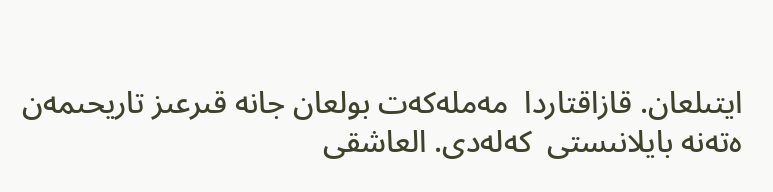ايتىلعان. قازاقتاردا  مەملەكەت بولعان جانە قىرعىز تاريحىمەن ەتەنە بايلانىستى  كەلەدى. العاشقى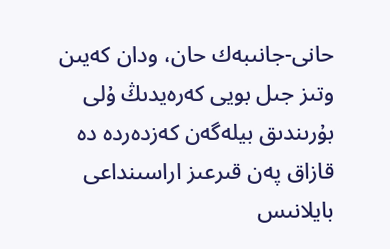حانى-جانىبەك حان، ودان كەيىن وتىز جىل بويى كەرەيدىڭ ۇلى بۇرىندىق بيلەگەن كەزدەردە دە قازاق پەن قىرعىز اراسىنداعى بايلانىس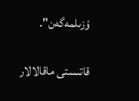ۇزىلمەگەن".

قاتىستى ماقالالار